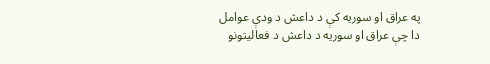په عراق او سوریه کې د داعش د ودې عوامل
دا چې عراق او سوریه د داعش د فعالیتونو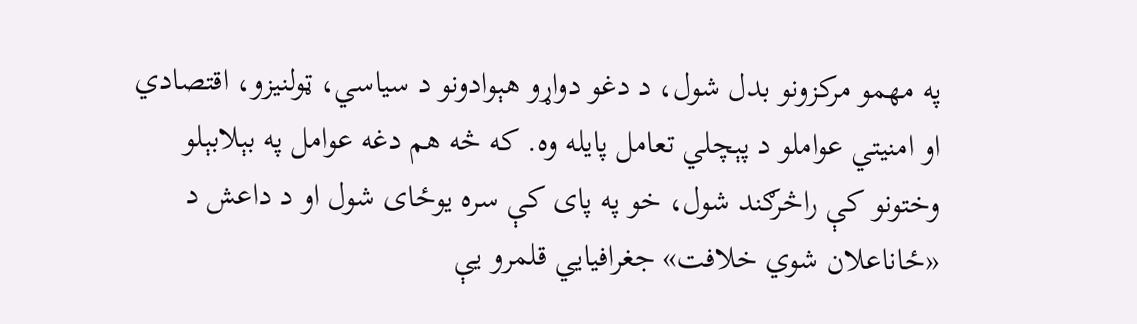په مهمو مرکزونو بدل شول، د دغو دواړو هېوادونو د سیاسي، ټولنیزو، اقتصادي او امنیتي عواملو د پېچلي تعامل پایله وه. که څه هم دغه عوامل په بېلابېلو وختونو کې راڅرګند شول، خو په پای کې سره یوځای شول او د داعش د «ځاناعلان شوي خلافت» جغرافیایي قلمرو یې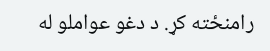رامنځته کړ. د دغو عواملو له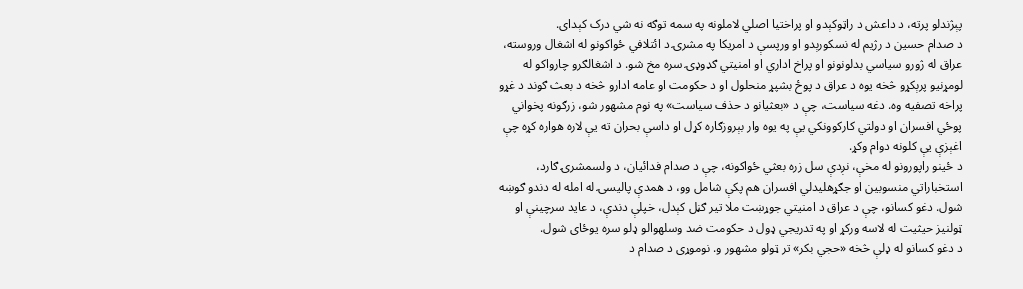پېژندلو پرته، د داعش د راټوکېدو او پراختیا اصلي لاملونه په سمه توګه نه شي درک کېدای.
د صدام حسین د رژیم له نسکورېدو او ورپسې د امریکا په مشرۍ د ائتلافي ځواکونو له اشغال وروسته، عراق له ژورو سیاسي بدلونونو او پراخ اداري او امنیتي ګډوډۍ سره مخ شو. د اشغالګرو چارواکو له لومړنیو پرېکړو څخه یوه د عراق د پوځ بشپړ منحلول او د حکومت او عامه ادارو څخه د بعث ګوند د غړو پراخه تصفیه وه. دغه سیاست، چې د «بعثیانو د حذف سیاست» په نوم مشهور شو، زرګونه پخواني پوځي افسران او دولتي کارکوونکي یې په یوه وار بېروزګاره کړل او داسې بحران ته یې لاره هواره کړه چې اغېزې یې کلونه دوام وکړ.
د ځینو راپورونو له مخې، نږدې سل زره بعثي ځواکونه، چې د صدام فدائیان، د ولسمشرۍ ګارد، استخباراتي منسوبین او جګړهلیدلي افسران هم پکې شامل وو، د همدې پالیسۍ له امله له دندو ګوښه شول. دغو کسانو، چې د عراق د امنیتي جوړښت ملا تیر ګڼل کېدل، خپلې دندې، د عاید سرچینې او ټولنیز حیثیت له لاسه ورکړ او په تدریجي ډول د حکومت ضد وسلهوالو ډلو سره یوځای شول.
د دغو کسانو له ډلې څخه «حجي بکر» تر ټولو مشهور و. نوموړی د صدام د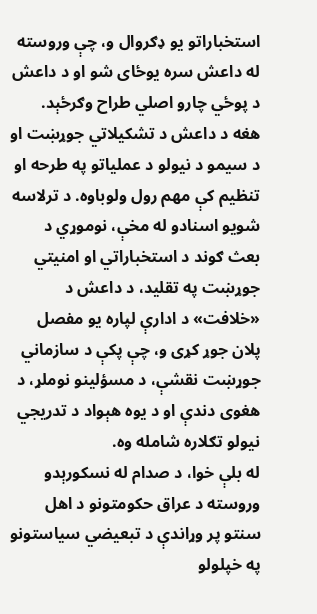استخباراتو یو ډګروال و، چې وروسته له داعش سره یوځای شو او د داعش د پوځي چارو اصلي طراح وګرځېد. هغه د داعش د تشکیلاتي جوړښت او د سیمو د نیولو د عملیاتو په طرحه او تنظیم کې مهم رول ولوباوه. د ترلاسه شویو اسنادو له مخې، نوموړي د بعث ګوند د استخباراتي او امنیتي جوړښت په تقلید، د داعش د «خلافت» د ادارې لپاره یو مفصل پلان جوړ کړی و، چې پکې د سازماني جوړښت نقشې، د مسؤلینو نوملړ، د هغوی دندې او د یوه هېواد د تدریجي نیولو تګلاره شامله وه.
له بلې خوا، د صدام له نسکورېدو وروسته د عراق حکومتونو د اهل سنتو پر وړاندې د تبعیضي سیاستونو په خپلولو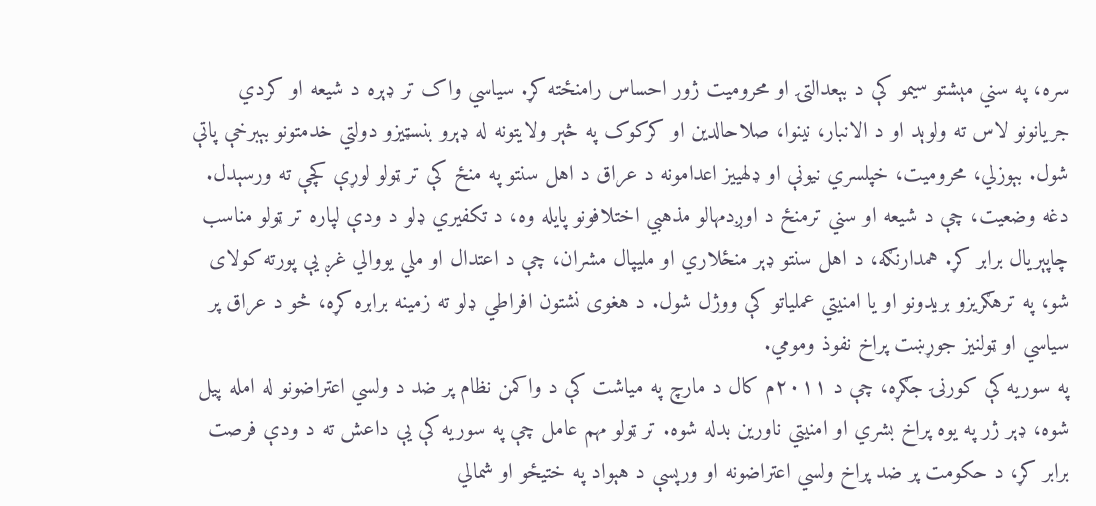سره، په سني مېشتو سیمو کې د بېعدالتۍ او محرومیت ژور احساس رامنځته کړ. سیاسي واک تر ډېره د شیعه او کردي جریانونو لاس ته ولوېد او د الانبار، نینوا، صلاحالدین او کرکوک په څېر ولایتونه له ډېرو بنسټیزو دولتي خدمتونو بېبرخې پاتې شول. بېوزلي، محرومیت، خپلسري نیونې او ډلهییز اعدامونه د عراق د اهل سنتو په منځ کې تر ټولو لوړې کچې ته ورسېدل.
دغه وضعیت، چې د شیعه او سني ترمنځ د اوږدمهالو مذهبي اختلافونو پایله وه، د تکفیري ډلو د ودې لپاره تر ټولو مناسب چاپېریال برابر کړ. همدارنګه، د اهل سنتو ډېر منځلاري او مليپال مشران، چې د اعتدال او ملي یووالي غږ یې پورته کولای شو، په ترهګریزو بریدونو او یا امنیتي عملیاتو کې ووژل شول. د هغوی نشتون افراطي ډلو ته زمینه برابره کړه، څو د عراق پر سیاسي او ټولنیز جوړښت پراخ نفوذ ومومي.
په سوریه کې کورنۍ جګړه، چې د ۲۰۱۱م کال د مارچ په میاشت کې د واکمن نظام پر ضد د ولسي اعتراضونو له امله پیل شوه، ډېر ژر په یوه پراخ بشري او امنیتي ناورین بدله شوه. تر ټولو مهم عامل چې په سوریه کې یې داعش ته د ودې فرصت برابر کړ، د حکومت پر ضد پراخ ولسي اعتراضونه او ورپسې د هېواد په ختیځو او شمالي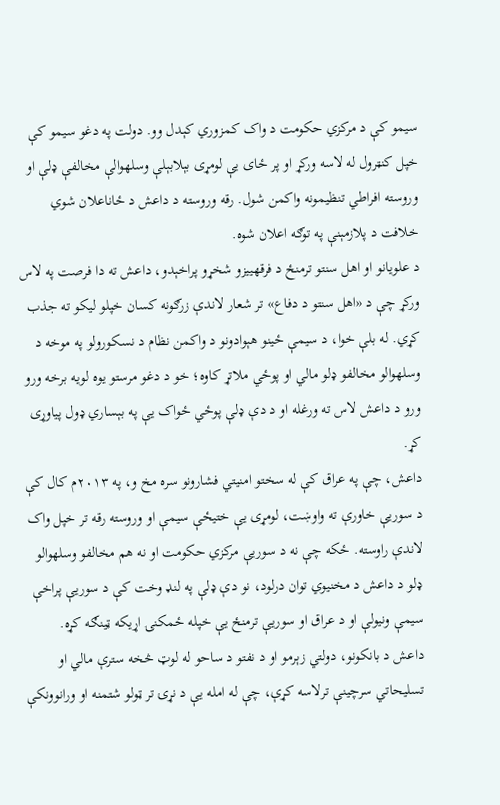سیمو کې د مرکزي حکومت د واک کمزوري کېدل وو. دولت په دغو سیمو کې خپل کنټرول له لاسه ورکړ او پر ځای یې لومړی بېلابېلې وسلهوالې مخالفې ډلې او وروسته افراطي تنظیمونه واکمن شول. رقه وروسته د داعش د ځاناعلان شوي خلافت د پلازمېنې په توګه اعلان شوه.
د علویانو او اهل سنتو ترمنځ د فرقهییزو شخړو پراخېدو، داعش ته دا فرصت په لاس ورکړ چې د «اهل سنتو د دفاع» تر شعار لاندې زرګونه کسان خپلو لیکو ته جذب کړي. له بلې خوا، د سیمې ځینو هېوادونو د واکمن نظام د نسکورولو په موخه د وسلهوالو مخالفو ډلو مالي او پوځي ملاتړ کاوه؛ خو د دغو مرستو یوه لویه برخه ورو ورو د داعش لاس ته ورغله او د دې ډلې پوځي ځواک یې په بېساري ډول پیاوړی کړ.
داعش، چې په عراق کې له سختو امنیتي فشارونو سره مخ و، په ۲۰۱۳م کال کې د سوریې خاورې ته واوښت، لومړی یې ختیځې سیمې او وروسته رقه تر خپل واک لاندې راوسته. ځکه چې نه د سوریې مرکزي حکومت او نه هم مخالفو وسلهوالو ډلو د داعش د مخنیوي توان درلود، نو دې ډلې په لنډ وخت کې د سوریې پراخې سیمې ونیولې او د عراق او سوریې ترمنځ یې خپله ځمکنۍ اړیکه ټینګه کړه.
داعش د بانکونو، دولتي زېرمو او د نفتو د ساحو له لوټ څخه سترې مالي او تسلیحاتي سرچینې ترلاسه کړې، چې له امله یې د نړۍ تر ټولو شتمنه او ورانوونکې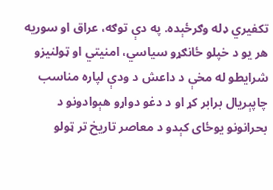تکفیري ډله وګرځېده. په دې توګه، عراق او سوریه هر یو د خپلو ځانګړو سیاسي، امنیتي او ټولنیزو شرایطو له مخې د داعش د ودې لپاره مناسب چاپېریال برابر کړ او د دغو دواړو هېوادونو د بحرانونو یوځای کېدو د معاصر تاریخ تر ټولو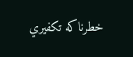خطرناکه تکفیري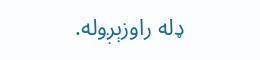ډله راوزېږوله.